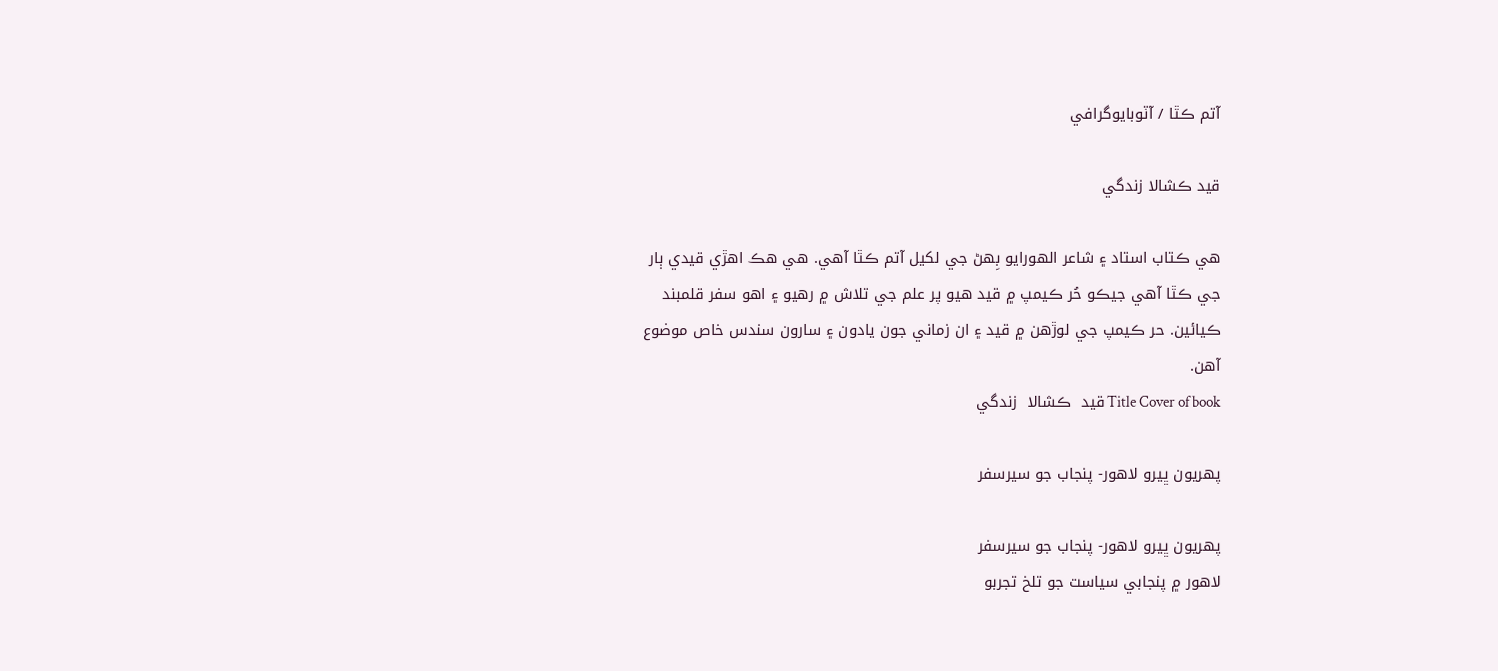آتم ڪٿا / آٽوبايوگرافي

قيد ڪشالا زندگي

ھي ڪتاب استاد ۽ شاعر الھورايو بِھڻ جي لکيل آتم ڪٿا آھي. ھي ھڪ اھڙي قيدي ٻار جي ڪٿا آھي جيڪو حُر ڪيمپ ۾ قيد ھيو پر علم جي تلاش ۾ رھيو ۽ اھو سفر قلمبند ڪيائين. حر ڪيمپ جي لوڙھن ۾ قيد ۽ ان زماني جون يادون ۽ سارون سندس خاص موضوع آھن.
Title Cover of book قيد  ڪشالا  زندگي

پھريون ڀيرو لاھور- پنجاب جو سيرسفر

پھريون ڀيرو لاھور- پنجاب جو سيرسفر
لاھور ۾ پنجابي سياست جو تلخ تجربو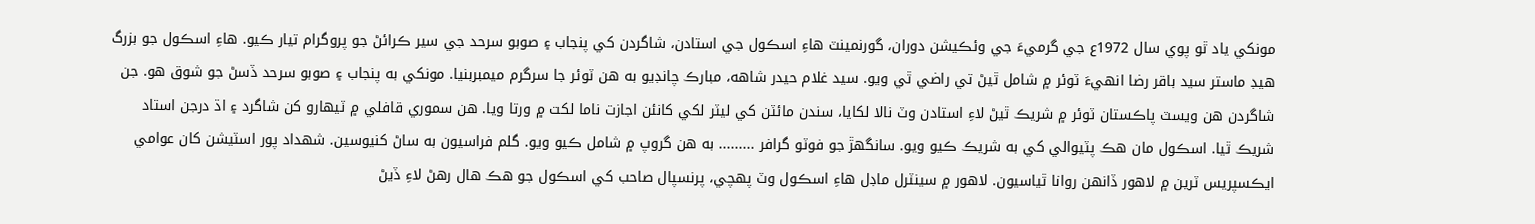مونکي ياد ٿو پوي سال 1972ع جي گرميءَ جي وئڪيشن دوران، گورنمينٽ ھاءِ اسڪول جي استادن، شاگردن کي پنجاب ۽ صوبو سرحد جي سير ڪرائڻ جو پروگرام تيار ڪيو. ھاءِ اسڪول جو بزرگ ھيڊ ماستر سيد باقر رضا انهيءَ ٽوئر ۾ شامل ٿيڻ تي راضي ٿي ويو. سيد غلام حيدر شاھه، مبارڪ چانڊيو به ھن ٽوئر جا سرگرم ميمبربنيا. مونکي به پنجاب ۽ صوبو سرحد ڏسڻ جو شوق ھو. جن شاگردن ھن ويسٽ پاڪستان ٽوئر ۾ شريڪ ٿيڻ لاءِ استادن وٽ نالا لکايا، سندن مائٽن کي ليٽر لکي کانئن اجازت ناما لکت ۾ ورتا ويا. ھن سموري قافلي ۾ ٽيھارو کن شاگرد ۽ اڌ درجن استاد شريڪ ٿيا. اسڪول مان ھڪ پٽيوالي کي به شريڪ ڪيو ويو. سانگھڙ جو فوٽو گرافر ......... به ھن گروپ ۾ شامل ڪيو ويو. گلم فراسيون به ساڻ کنيوسين. شھداد پور اسٽيشن کان عوامي ايڪسپريس ٽرين ۾ لاھور ڏانهن روانا ٿياسيون. لاھور ۾ سينٽرل ماڊل ھاءِ اسڪول وٽ پھچي، پرنسپال صاحب کي اسڪول جو ھڪ ھال رھڻ لاءِ ڏيڻ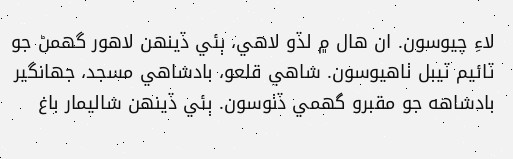لاءِ چيوسون. ان ھال ۾ لڏو لاھي، ٻئي ڏينهن لاھور گھمڻ جو ٽائيم ٽيبل ٺاھيوسون. شاھي قلعو، بادشاھي مسجد، جھانگير بادشاھه جو مقبرو گھمي ڏٺوسون. ٻئي ڏينهن شاليمار باغ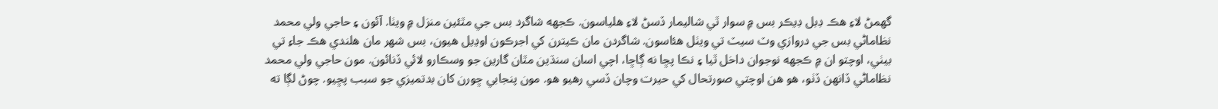گھمڻ لاءِ ھڪ ڊبل ڊيڪر بس ۾ سوار ٿي شاليمار ڏسڻ لاءِ ھلياسون. ڪجھه شاگرد بس جي مٿئين منزل ۾ ويٺا. آئون ۽ حاجي ولي محمد نظاماڻي بس جي دروازي وٽ سيٽ تي ويٺل ھئاسون. شاگردن مان ڪيترن کي اجرڪون اوڍيل ھيون، بس شھر مان ھلندي ھڪ جاءِ تي بيٺي، اوچتو ان ۾ ڪجھه نوجوان داخل ٿيا ۽ نڪا پڇا نه ڳاڇا، اچي اسان سنڌين مٿان گارين جو وسڪارو لائي ڏنائون. مون حاجي ولي محمد نظاماڻي ڏانهن ڏٺو، ھو ھن اوچتي صورتحال کي حيرت وچان ڏسي رھيو ھو. مون پنجابي ڇورن کان بدتميزي جو سبب پڇيو. چوڻ لڳا ته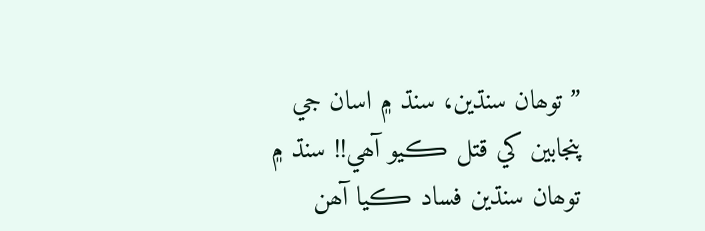”توھان سنڌين، سنڌ ۾ اسان جي پنجابين کي قتل ڪيو آھي!! سنڌ ۾ توھان سنڌين فساد ڪيا آھن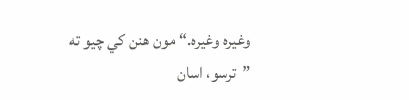وغيره وغيره.“ مون ھنن کي چيو ته ”ترسو، اسان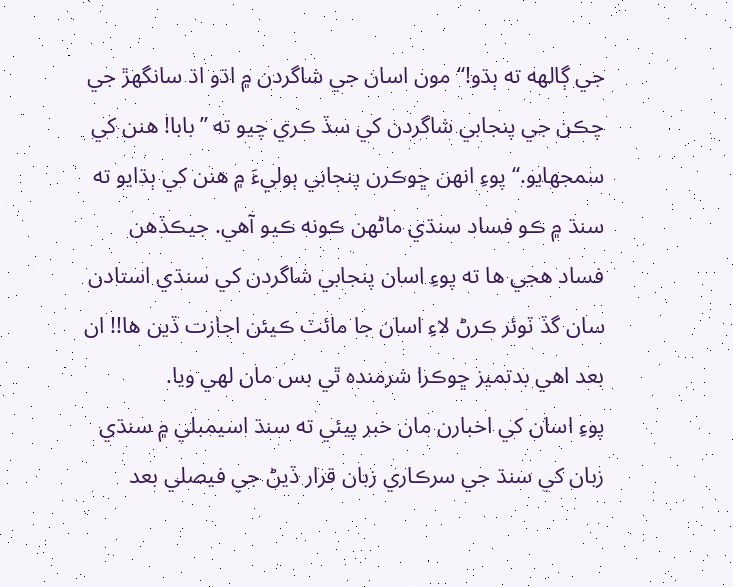جي ڳالھه ته ٻڌو!“ مون اسان جي شاگردن ۾ اڌو اڌ سانگھڙ جي چڪن جي پنجابي شاگردن کي سڏ ڪري چيو ته ”بابا! ھنن کي سمجھايو.“ پوءِ انهن ڇوڪرن پنجابي ٻوليءَ ۾ ھنن کي ٻڌايو ته سنڌ ۾ ڪو فساد سنڌي ماڻھن ڪونه ڪيو آھي. جيڪڏھن فساد ھجي ھا ته پوءِ اسان پنجابي شاگردن کي سنڌي استادن سان گڏ ٽوئر ڪرڻ لاءِ اسان جا مائٽ ڪيئن اجازت ڏين ھا!! ان بعد اھي بدتميز ڇوڪرا شرمنده ٿي بس مان لھي ويا.
پوءِ اسان کي اخبارن مان خبر پيئي ته سنڌ اسيمبلي ۾ سنڌي زبان کي سنڌ جي سرڪاري زبان قرار ڏيڻ جي فيصلي بعد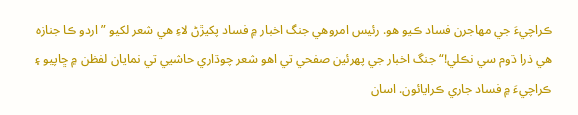ڪراچيءَ جي مھاجرن فساد ڪيو ھو. رئيس امروھي جنگ اخبار ۾ فساد پکيڙڻ لاءِ ھي شعر لکيو ” اردو ڪا جنازه ھي ذرا ڌوم سي نڪلي!“ جنگ اخبار جي پھرئين صفحي تي اھو شعر چوڌاري حاشيي تي نمايان لفظن ۾ ڇاپيو ۽ ڪراچيءَ ۾ فساد جاري ڪرايائون. اسان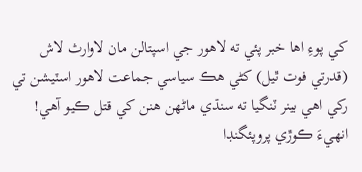کي پوءِ اھا خبر پئي ته لاھور جي اسپتالن مان لاوارث لاش (قدرتي فوت ٿيل) کڻي ھڪ سياسي جماعت لاھور اسٽيشن تي رکي اھي بينر ٽنگيا ته سنڌي ماڻھن ھنن کي قتل ڪيو آھي! انهيءَ ڪوڙي پروپئگنڊا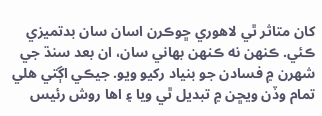کان متاثر ٿي لاھوري ڇوڪرن اسان سان بدتميزي ڪئي. ڪنهن نه ڪنهن بھاني سان، ان بعد سنڌ جي شھرن ۾ فسادن جو بنياد رکيو ويو. جيڪي اڳتي ھلي تمام وڏن ويڇن ۾ تبديل ٿي ويا ۽ اھا روش رئيس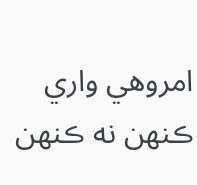امروھي واري ڪنهن نه ڪنهن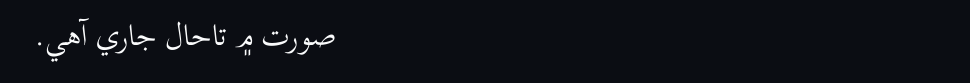صورت ۾ تاحال جاري آھي.